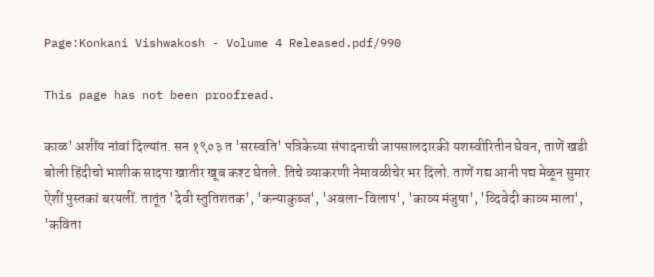Page:Konkani Vishwakosh - Volume 4 Released.pdf/990

This page has not been proofread.

काळ' अशींय नांवां दिल्यांत. सन १९०३ त 'सरस्वति' पत्रिकेच्या संपादनाची जापसालदारकी यशस्वीरितीन घेवन, ताणें खडी बोली हिंदीचो भाशीक सादपा खातीर खूब कश्ट घेतले. तिचे व्याकरणी नेमावळीचेर भर दिलो. ताणें गद्य आनी पद्य मेळून सुमार ऐशीं पुस्तकां बरयलीं. तातूंत 'देवी स्तुतिशतक', 'कन्याकुब्ज', 'अबला-विलाप', 'काव्य मंजुषा', 'व्दिवेदी काव्य माला', 'कविता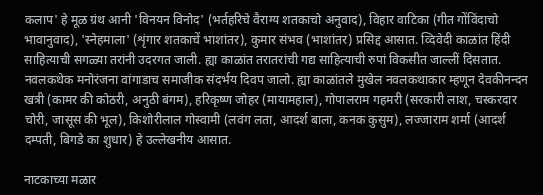कलाप' हे मूळ ग्रंथ आनी 'विनयन विनोद' (भर्तहरिचे वैराग्य शतकाचो अनुवाद), विहार वाटिका (गीत गोंविंदाचो भावानुवाद), 'स्नेहमाला' (शृंगार शतकाचें भाशांतर), कुमार संभव (भाशांतर) प्रसिद्द आसात. व्दिवेदी काळांत हिंदी साहित्याची सगळ्या तरांनी उदरगत जाली. ह्या काळांत तरातरांची गद्य साहित्याची रुपां विकसीत जाल्लीं दिसतात. नवलकथेक मनोरंजना वांगाडाच समाजीक संदर्भय दिवप जालो. ह्या काळांतले मुखेल नवलकथाकार म्हणून देवकीनन्दन खत्री (कामर की कोठरी, अनुठी बंगम), हरिकृष्ण जोहर (मायामहाल), गोपालराम गहमरी (सरकारी लाश, चस्करदार चोरी, जासूस की भूल), किशोरीलाल गोस्वामी (लवंग लता, आदर्श बाला, कनक कुसुम), लज्जाराम शर्मा (आदर्श दम्पती, बिगडे का शुधार) हे उल्लेखनीय आसात.

नाटकाच्या मळार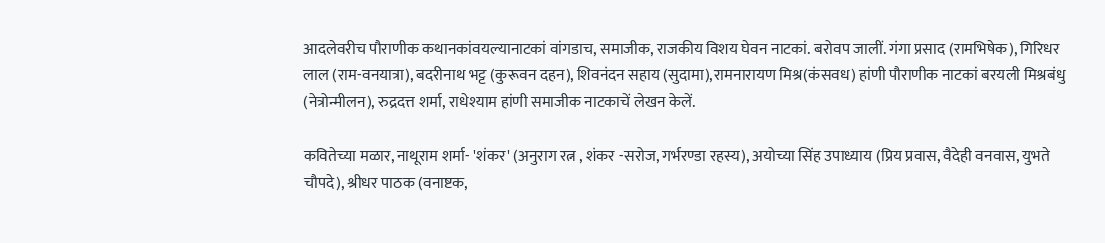आदलेवरीच पौराणीक कथानकांवयल्यानाटकां वांगडाच, समाजीक, राजकीय विशय घेवन नाटकां. बरोवप जालीं. गंगा प्रसाद (रामभिषेक), गिरिधर लाल (राम-वनयात्रा), बदरीनाथ भट्ट (कुरूवन दहन), शिवनंदन सहाय (सुदामा),रामनारायण मिश्र(कंसवध) हांणी पौराणीक नाटकां बरयली मिश्रबंधु (नेत्रोन्मीलन), रुद्रदत्त शर्मा, राधेश्याम हांणी समाजीक नाटकाचें लेखन केलें.

कवितेच्या मळार, नाथूराम शर्मा- 'शंकर' (अनुराग रत्न , शंकर -सरोज, गर्भरण्डा रहस्य), अयोच्या सिंह उपाध्याय (प्रिय प्रवास, वैदेही वनवास, युभते चौपदे), श्रीधर पाठक (वनाष्टक,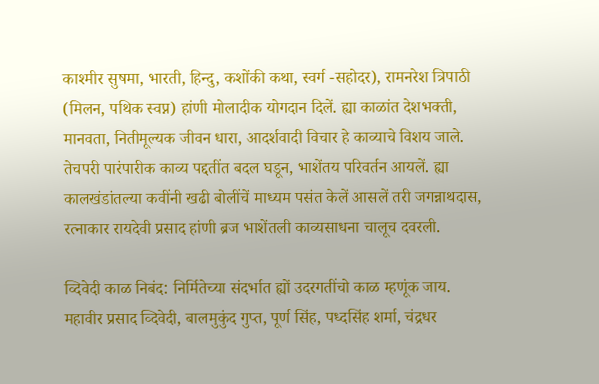काश्मीर सुषमा, भारती, हिन्दु, कशोंकी कथा, स्वर्ग -सहोदर), रामनरेश त्रिपाठी (मिलन, पथिक स्वप्न) हांणी मोलादीक योगदान दिलें. ह्या काळांत देशभक्ती, मानवता, नितीमूल्यक जीवन धारा, आदर्शवादी विचार हे काव्याचे विशय जाले. तेचपरी पारंपारीक काव्य पद्दतींत बदल घडून, भाशेंतय परिवर्तन आयलें. ह्या कालखंडांतल्या कवींनी खढी बोलींचें माध्यम पसंत केलें आसलें तरी जगन्नाथदास, रत्नाकार रायदेवी प्रसाद हांणी ब्रज भाशेंतली काव्यसाधना चालूच दवरली.

व्दिवेदी काळ निबंद: निर्मितेच्या संदर्भात ह्यों उदरगतींचो काळ म्हणूंक जाय. महावीर प्रसाद व्दिवेदी, बालमुकुंद गुप्त, पूर्ण सिंह, पध्दसिंह शर्मा, चंद्रधर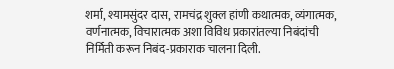शर्मा, श्यामसुंदर दास, रामचंद्र शुक्ल हांणी कथात्मक, व्यंगात्मक, वर्णनात्मक, विचारात्मक अशा विविध प्रकारांतल्या निबंदांची निर्मिती करून निबंद-प्रकाराक चालना दिली.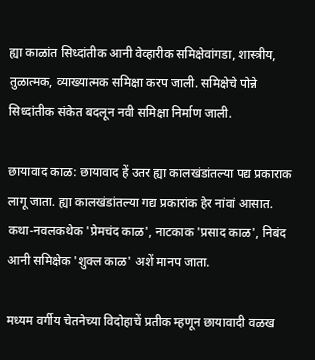ह्या काळांत सिध्दांतीक आनी वेव्हारीक समिक्षेवांगडा, शास्त्रीय, तुळात्मक, व्याख्यात्मक समिक्षा करप जाली. समिक्षेचे पोन्ने सिध्दांतीक संकेत बदलून नवी समिक्षा निर्माण जाली.

छायावाद काळ: छायावाद हें उतर ह्या कालखंडांतल्या पद्य प्रकाराक लागू जाता. ह्या कालखंडांतल्या गद्य प्रकारांक हेर नांवां आसात. कथा-नवलकथेक 'प्रेमचंद काळ', नाटकाक 'प्रसाद काळ', निबंद आनी समिक्षेक 'शुक्ल काळ' अशें मानप जाता.

मध्यम वर्गीय चेतनेच्या विदोहाचें प्रतीक म्हणून छायावादी वळख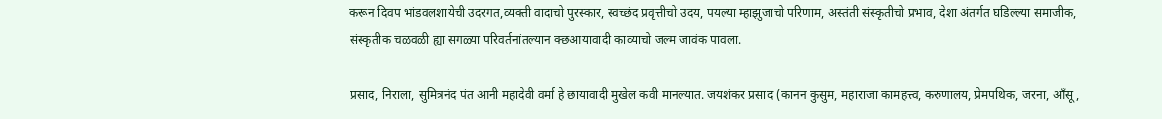करून दिवप भांडवलशायेची उदरगत,व्यक्ती वादाचो पुरस्कार, स्वच्छंद प्रवृत्तीचो उदय, पयल्या म्हाझुजाचो परिणाम, अस्तंती संस्कृतीचो प्रभाव, देशा अंतर्गत घडिल्ल्या समाजीक, संस्कृतीक चळवळी ह्या सगळ्या परिवर्तनांतल्यान क्छआयावादी काव्याचो जल्म जावंक पावला.

प्रसाद, निराला, सुमित्रनंद पंत आनी महादेवी वर्मा हे छायावादी मुखेल कवी मानल्यात. जयशंकर प्रसाद (कानन कुसुम, महाराजा कामहत्त्व, करुणालय, प्रेमपथिक, जरना, आँसू,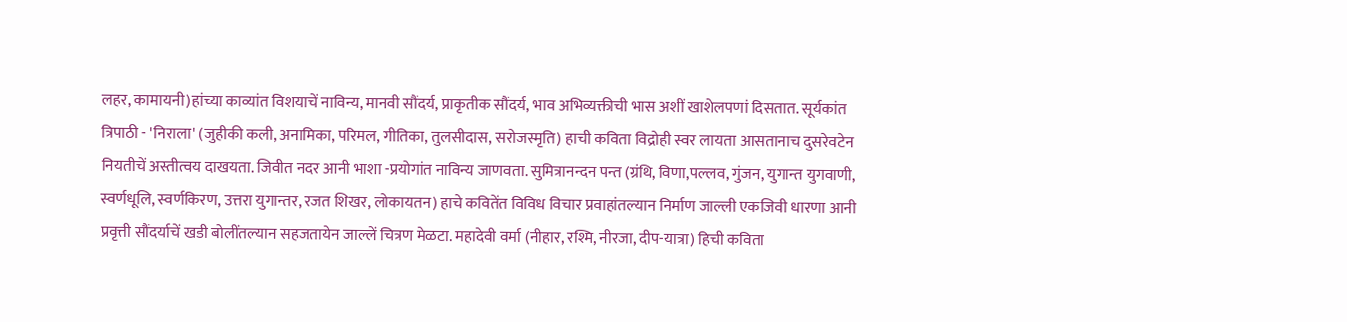लहर, कामायनी)हांच्या काव्यांत विशयाचें नाविन्य, मानवी सौंदर्य, प्राकृतीक सौंदर्य, भाव अभिव्यक्तीची भास अशीं खाशेलपणां दिसतात. सूर्यकांत त्रिपाठी - 'निराला' (जुहीकी कली, अनामिका, परिमल, गीतिका, तुलसीदास, सरोजस्मृति) हाची कविता विद्रोही स्वर लायता आसतानाच दुसरेवटेन नियतीचें अस्तीत्वय दाखयता. जिवीत नदर आनी भाशा -प्रयोगांत नाविन्य जाणवता. सुमित्रानन्दन पन्त (ग्रंथि, विणा,पल्लव, गुंजन, युगान्त युगवाणी, स्वर्णधूलि, स्वर्णकिरण, उत्तरा युगान्तर, रजत शिखर, लोकायतन) हाचे कवितेंत विविध विचार प्रवाहांतल्यान निर्माण जाल्ली एकजिवी धारणा आनी प्रवृत्ती सौंदर्याचें खडी बोलींतल्यान सहजतायेन जाल्लें चित्रण मेळटा. महादेवी वर्मा (नीहार, रश्मि, नीरजा, दीप-यात्रा) हिची कविता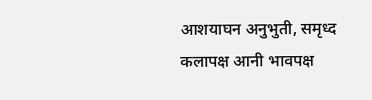आशयाघन अनुभुती, समृध्द कलापक्ष आनी भावपक्ष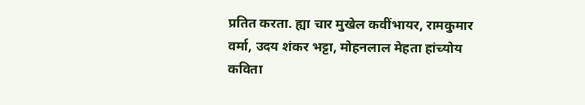प्रतित करता. ह्या चार मुखेल कवींभायर, रामकुमार वर्मा, उदय शंकर भट्टा, मोहनलाल मेहता हांच्योय कविता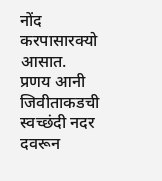नोंद करपासारक्यो आसात. प्रणय आनी जिवीताकडची स्वच्छंदी नदर दवरून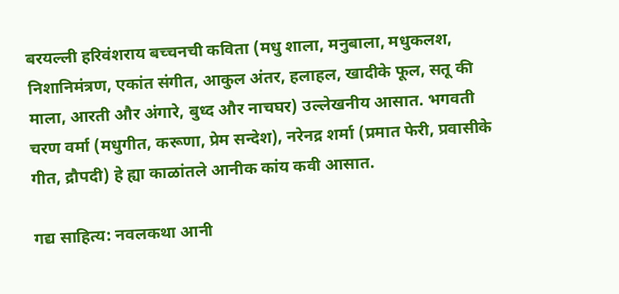बरयल्ली हरिवंशराय बच्चनची कविता (मधु शाला, मनुबाला, मधुकलश, निशानिमंत्रण, एकांत संगीत, आकुल अंतर, हलाहल, खादीके फूल, सतू की माला, आरती और अंगारे, बुध्द और नाचघर) उल्लेखनीय आसात. भगवती चरण वर्मा (मधुगीत, करूणा, प्रेम सन्देश), नरेनद्र शर्मा (प्रमात फेरी, प्रवासीके गीत, द्रौपदी) हे ह्या काळांतले आनीक कांय कवी आसात.

गद्य साहित्य: नवलकथा आनी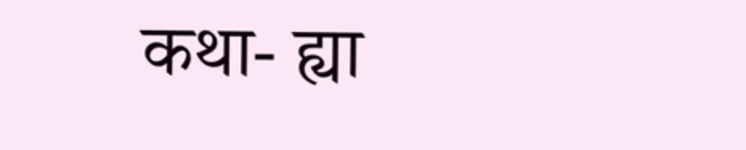कथा- ह्या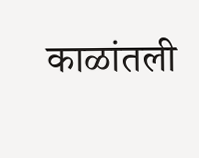काळांतली